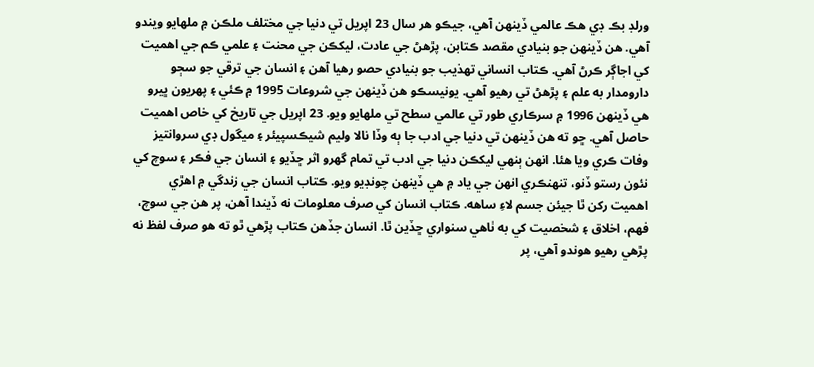ورلڊ بڪ ڊي هڪ عالمي ڏينهن آهي، جيڪو هر سال 23 اپريل تي دنيا جي مختلف ملڪن ۾ ملهايو ويندو آهي. هن ڏينهن جو بنيادي مقصد ڪتابن، پڙهڻ جي عادت، ليکڪن جي محنت ۽ علمي ڪم جي اهميت کي اجاڳر ڪرڻ آهي. ڪتاب انساني تهذيب جو بنيادي حصو رهيا آهن ۽ انسان جي ترقي جو سڄو دارومدار به علم ۽ پڙهڻ تي رهيو آهي. يونيسڪو هن ڏينهن جي شروعات 1995 ۾ ڪئي ۽ پهريون ڀيرو هي ڏينهن 1996 ۾ سرڪاري طور تي عالمي سطح تي ملهايو ويو. 23 اپريل جي تاريخ کي خاص اهميت حاصل آهي. ڇو ته هن ڏينهن تي دنيا جي ادب جا ٻه وڏا نالا وليم شيڪسپيئر ۽ ميگول ڊي سروانتيز وفات ڪري ويا هئا. انهن ٻنهي ليکڪن دنيا جي ادب تي تمام گهرو اثر ڇڏيو ۽ انسان جي فڪر ۽ سوچ کي نئون رستو ڏنو، تنهنڪري انهن جي ياد ۾ هي ڏينهن چونڊيو ويو. ڪتاب انسان جي زندگي ۾ اهڙي اهميت رکن ٿا جيئن جسم لاءِ ساهه. ڪتاب انسان کي صرف معلومات نه ڏيندا آهن، پر هن جي سوچ، فهم، اخلاق ۽ شخصيت کي به ٺاهي سنواري ڇڏين ٿا. انسان جڏهن ڪتاب پڙهي ٿو ته هو صرف لفظ نه پڙهي رهيو هوندو آهي، پر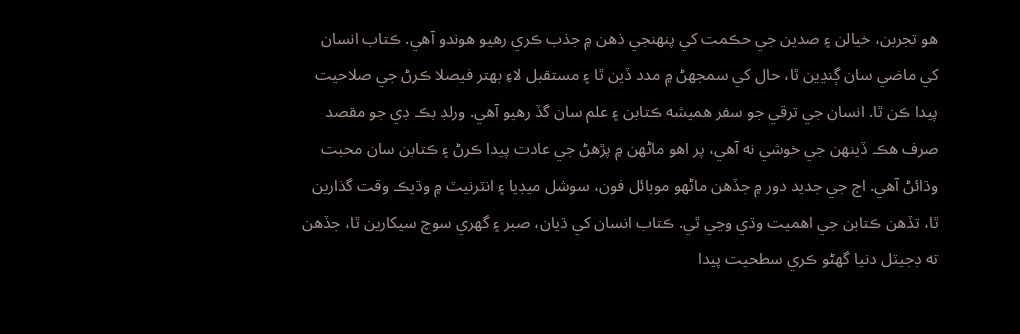هو تجربن، خيالن ۽ صدين جي حڪمت کي پنهنجي ذهن ۾ جذب ڪري رهيو هوندو آهي. ڪتاب انسان کي ماضي سان ڳنڍين ٿا، حال کي سمجهڻ ۾ مدد ڏين ٿا ۽ مستقبل لاءِ بهتر فيصلا ڪرڻ جي صلاحيت پيدا ڪن ٿا. انسان جي ترقي جو سفر هميشه ڪتابن ۽ علم سان گڏ رهيو آهي. ورلڊ بڪ ڊي جو مقصد صرف هڪ ڏينهن جي خوشي نه آهي، پر اهو ماڻهن ۾ پڙهڻ جي عادت پيدا ڪرڻ ۽ ڪتابن سان محبت وڌائڻ آهي. اڄ جي جديد دور ۾ جڏهن ماڻهو موبائل فون، سوشل ميڊيا ۽ انٽرنيٽ ۾ وڌيڪ وقت گذارين ٿا، تڏهن ڪتابن جي اهميت وڌي وڃي ٿي. ڪتاب انسان کي ڌيان، صبر ۽ گهري سوچ سيکارين ٿا، جڏهن ته ڊجيٽل دنيا گهڻو ڪري سطحيت پيدا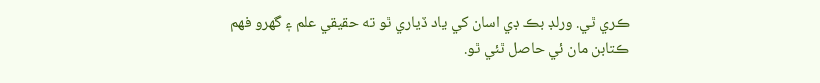ڪري ٿي. ورلڊ بڪ ڊي اسان کي ياد ڏياري ٿو ته حقيقي علم ۽ گهرو فهم ڪتابن مان ئي حاصل ٿئي ٿو.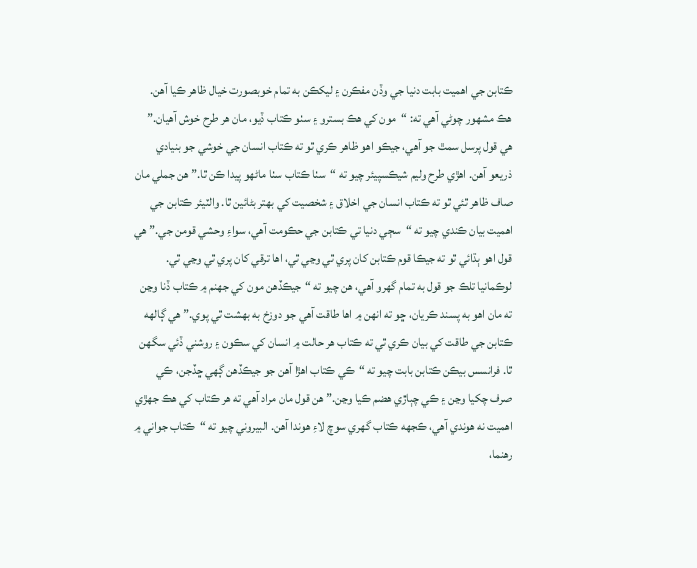ڪتابن جي اهميت بابت دنيا جي وڏن مفڪرن ۽ ليکڪن به تمام خوبصورت خيال ظاهر ڪيا آهن. هڪ مشهور چوڻي آهي ته: “مون کي هڪ بسترو ۽ سٺو ڪتاب ڏيو، مان هر طرح خوش آهيان.” هي قول پرسل سمٿ جو آهي، جيڪو اهو ظاهر ڪري ٿو ته ڪتاب انسان جي خوشي جو بنيادي ذريعو آهن. اهڙي طرح وليم شيڪسپيئر چيو ته “سٺا ڪتاب سٺا ماڻهو پيدا ڪن ٿا.” هن جملي مان صاف ظاهر ٿئي ٿو ته ڪتاب انسان جي اخلاق ۽ شخصيت کي بهتر بڻائين ٿا. والٽيئر ڪتابن جي اهميت بيان ڪندي چيو ته “سڄي دنيا تي ڪتابن جي حڪومت آهي، سواءِ وحشي قومن جي.” هي قول اهو ٻڌائي ٿو ته جيڪا قوم ڪتابن کان پري ٿي وڃي ٿي، اها ترقي کان پري ٿي وڃي ٿي. لوڪمانيا تلڪ جو قول به تمام گهرو آهي، هن چيو ته “جيڪڏهن مون کي جهنم ۾ ڪتاب ڏنا وڃن ته مان اهو به پسند ڪريان، ڇو ته انهن ۾ اها طاقت آهي جو دوزخ به بهشت ٿي پوي.” هي ڳالهه ڪتابن جي طاقت کي بيان ڪري ٿي ته ڪتاب هر حالت ۾ انسان کي سڪون ۽ روشني ڏئي سگهن ٿا. فرانسس بيڪن ڪتابن بابت چيو ته “ڪي ڪتاب اهڙا آهن جو جيڪڏهن ڳهي ڇڏجن، ڪي صرف چکيا وڃن ۽ ڪي چٻاڙي هضم ڪيا وڃن.” هن قول مان مراد آهي ته هر ڪتاب کي هڪ جهڙي اهميت نه هوندي آهي، ڪجهه ڪتاب گهري سوچ لاءِ هوندا آهن. البيروني چيو ته “ڪتاب جواني ۾ رهنما،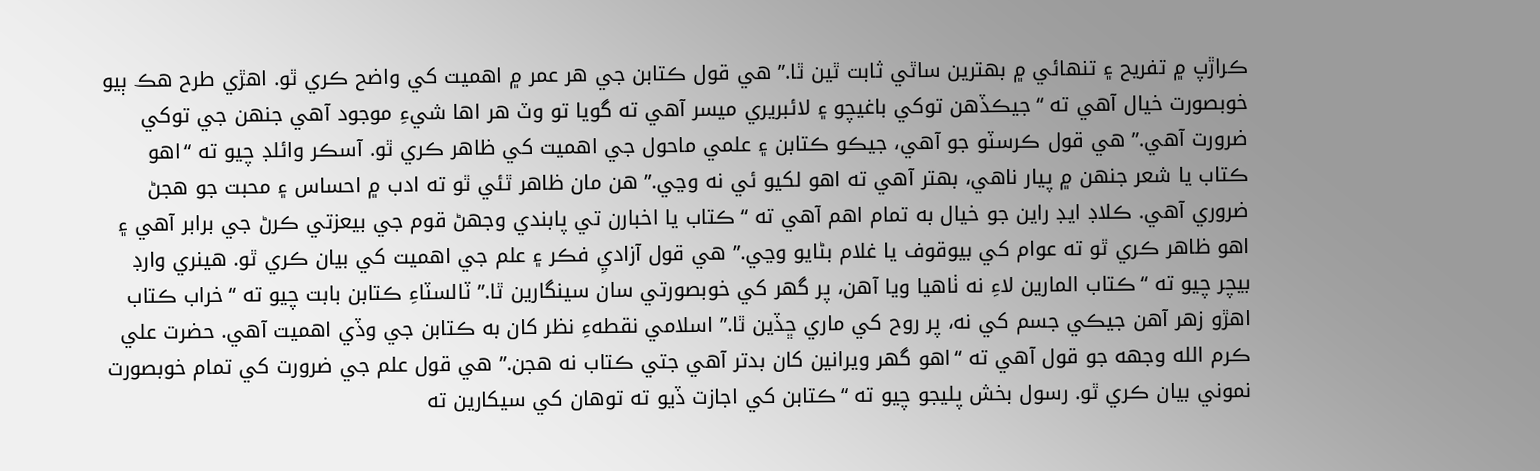ڪراڙپ ۾ تفريح ۽ تنهائي ۾ بهترين ساٿي ثابت ٿين ٿا.” هي قول ڪتابن جي هر عمر ۾ اهميت کي واضح ڪري ٿو. اهڙي طرح هڪ ٻيو خوبصورت خيال آهي ته “جيڪڏهن توکي باغيچو ۽ لائبريري ميسر آهي ته گويا تو وٽ هر اها شيءِ موجود آهي جنهن جي توکي ضرورت آهي.” هي قول ڪرسٽو جو آهي، جيڪو ڪتابن ۽ علمي ماحول جي اهميت کي ظاهر ڪري ٿو. آسڪر وائلڊ چيو ته “اهو ڪتاب يا شعر جنهن ۾ پيار ناهي، بهتر آهي ته اهو لکيو ئي نه وڃي.” هن مان ظاهر ٿئي ٿو ته ادب ۾ احساس ۽ محبت جو هجڻ ضروري آهي. ڪلاڊ ايڊ راين جو خيال به تمام اهم آهي ته “ڪتاب يا اخبارن تي پابندي وجهڻ قوم جي بيعزتي ڪرڻ جي برابر آهي ۽ اهو ظاهر ڪري ٿو ته عوام کي بيوقوف يا غلام بڻايو وڃي.” هي قول آزاديِ فڪر ۽ علم جي اهميت کي بيان ڪري ٿو. هينري وارڊ بيچر چيو ته “ڪتاب المارين لاءِ نه ٺاهيا ويا آهن، پر گهر کي خوبصورتي سان سينگارين ٿا.” ٽالسٽاءِ ڪتابن بابت چيو ته “خراب ڪتاب اهڙو زهر آهن جيڪي جسم کي نه، پر روح کي ماري ڇڏين ٿا.” اسلامي نقطهءِ نظر کان به ڪتابن جي وڏي اهميت آهي. حضرت علي ڪرم الله وجهه جو قول آهي ته “اهو گهر ويرانين کان بدتر آهي جتي ڪتاب نه هجن.” هي قول علم جي ضرورت کي تمام خوبصورت نموني بيان ڪري ٿو. رسول بخش پليجو چيو ته “ڪتابن کي اجازت ڏيو ته توهان کي سيکارين ته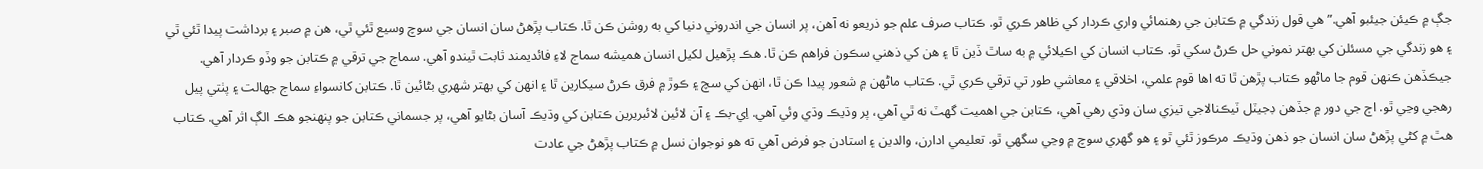جڳ ۾ ڪيئن جيئبو آهي.” هي قول زندگي ۾ ڪتابن جي رهنمائي واري ڪردار کي ظاهر ڪري ٿو. ڪتاب صرف علم جو ذريعو نه آهن، پر انسان جي اندروني دنيا کي به روشن ڪن ٿا. ڪتاب پڙهڻ سان انسان جي سوچ وسيع ٿئي ٿي، هن ۾ صبر ۽ برداشت پيدا ٿئي ٿي ۽ هو زندگي جي مسئلن کي بهتر نموني حل ڪرڻ سکي ٿو. ڪتاب انسان کي اڪيلائي ۾ به ساٿ ڏين ٿا ۽ هن کي ذهني سڪون فراهم ڪن ٿا. هڪ پڙهيل لکيل انسان هميشه سماج لاءِ فائديمند ثابت ٿيندو آهي. سماج جي ترقي ۾ ڪتابن جو وڏو ڪردار آهي. جيڪڏهن ڪنهن قوم جا ماڻهو ڪتاب پڙهن ٿا ته اها قوم علمي، اخلاقي ۽ معاشي طور تي ترقي ڪري ٿي. ڪتاب ماڻهن ۾ شعور پيدا ڪن ٿا، انهن کي سچ ۽ ڪوڙ ۾ فرق ڪرڻ سيکارين ٿا ۽ انهن کي بهتر شهري بڻائين ٿا. ڪتابن کانسواءِ سماج جهالت ۽ پٺتي پيل رهجي وڃي ٿو. اڄ جي دور ۾ جڏهن ڊجيٽل ٽيڪنالاجي تيزي سان وڌي رهي آهي، ڪتابن جي اهميت گهٽ نه ٿي آهي، پر وڌيڪ وڌي وئي آهي. اِي-بڪ ۽ آن لائين لائبريرين ڪتابن کي وڌيڪ آسان بڻايو آهي، پر جسماني ڪتابن جو پنهنجو هڪ الڳ اثر آهي. ڪتاب هٿ ۾ کڻي پڙهڻ سان انسان جو ذهن وڌيڪ مرڪوز ٿئي ٿو ۽ هو گهري سوچ ۾ وڃي سگهي ٿو. تعليمي ادارن، والدين ۽ استادن جو فرض آهي ته هو نوجوان نسل ۾ ڪتاب پڙهڻ جي عادت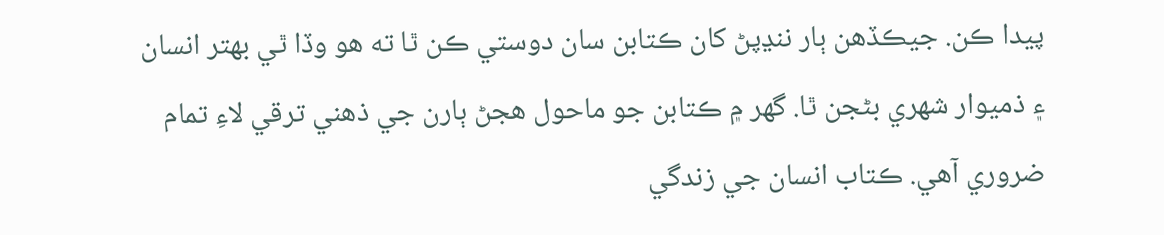پيدا ڪن. جيڪڏهن ٻار ننڍپڻ کان ڪتابن سان دوستي ڪن ٿا ته هو وڏا ٿي بهتر انسان ۽ ذميوار شهري بڻجن ٿا. گهر ۾ ڪتابن جو ماحول هجڻ ٻارن جي ذهني ترقي لاءِ تمام ضروري آهي. ڪتاب انسان جي زندگي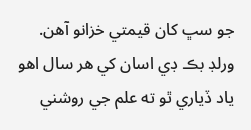جو سڀ کان قيمتي خزانو آهن. ورلڊ بڪ ڊي اسان کي هر سال اهو ياد ڏياري ٿو ته علم جي روشني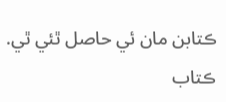ڪتابن مان ئي حاصل ٿئي ٿي. ڪتاب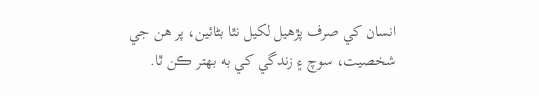انسان کي صرف پڙهيل لکيل نٿا بڻائين، پر هن جي شخصيت، سوچ ۽ زندگي کي به بهتر ڪن ٿا.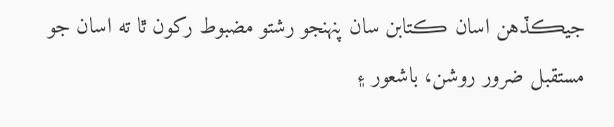جيڪڏهن اسان ڪتابن سان پنهنجو رشتو مضبوط رکون ٿا ته اسان جو مستقبل ضرور روشن، باشعور ۽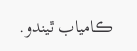ڪامياب ٿيندو.